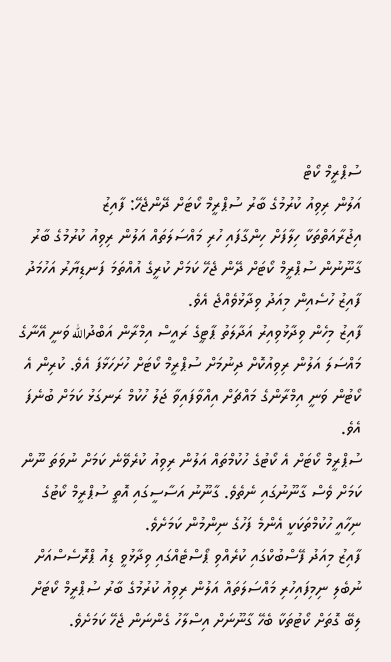ސުޕްރީމް ކޯޓް
އަލުން ރިވިއު ކުރުމުގެ ބާރު ސުޕްރީމް ކޯޓަށް ދޭންޖެހޭ: ފާއިޒު
އިޖުރާއަތްތަކާ ހިލާފަށް ހިންގާފައި ހުރި މައްސަލަތައް އަލުން ރިވިއު ކުރުމުގެ ބާރު ގާނޫނުން ސުޕްރީމް ކޯޓަށް ދޭން ޖެހޭ ކަމަށް ކުރީގެ އުއްތަމަ ފަނޑިޔާރު އަހުމަދު ފާއިޒު ހުސެއިން މިއަދު ވިދާޅުވެއްޖެ އެވެ.
ފާއިޒު މިހެން ވިދާޅުވިއިރު އަދާލަތު ޕާޓީގެ ރައީސް އިމްރާން އަބްދުالله ވަނީ އޭނާގެ މައްސަލަ އަލުން ރިވިއުކޮށް ދިނުމަށް ސުޕްރީމް ކޯޓަށް ހުށަހަޅާފަ އެވެ. ކުރިން އެ ކޯޓުން ވަނީ އިމްރާންގެ މައްޗަށް އިއްވާފައިވާ ޖަލު ހުކުމް ރަނގަޅު ކަމަށް ބުނެފަ އެވެ.
ސުޕްރީމް ކޯޓަށް އެ ކޯޓުގެ ހުކުމްތައް އަލުން ރިވިއު ކުރެވޭނެ ކަމަށް ނުވަތަ ނޫން ކަމަށް ވެސް ގާނޫނުގައި ނެތެވެ. ގާނޫނު އަސާސީގައި އޮތީ ސުޕްރީމް ކޯޓުގެ ނިހާއީ ހުކުމްތަކަކީ އެންމެ ފަހުގެ ނިންމުން ކަމަށެވެ.
ފާއިޒު މިއަދު ފޭސްބުކްގައި ކުރެއްވި ޕޯސްޓެއްގައި ވިދާޅުވީ ޑިއު ޕްރޮސެސްއަށް ނުބެލި ނިމިފައިހުރި މައްސަލަތައް އަލުން ރިވިއު ކުރުމުގެ ބާރު ސުޕްރީމް ކޯޓަށް ލިބޭ ގޮތަށް ކޯޓުތަކާ ބެހޭ ގާނޫނަށް އިސްލާހު ގެންނަން ޖެހޭ ކަމަށެވެ.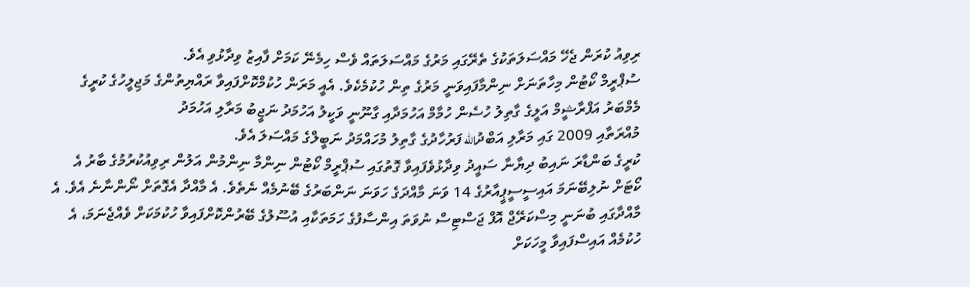ރިވިއު ކުރަން ޖެހޭ މައްސަލަތަކުގެ ތެރޭގައި މަރުގެ މައްސަލަތައް ވެސް ހިމެނޭ ކަމަށް ފާއިޒު ވިދާޅުވި އެވެ.
ސުޕްރީމް ކޯޓުން މިހާތަނަށް ނިންމާފައިވަނީ މަރުގެ ތިން ހުކުމެކެވެ. އެއީ މަރަން ހުކުމްކޮށްފައިވާ ރައްޔިތުންގެ މަޖިލީހުގެ ކުރީގެ މެމްބަރު އަފްރާޝީމް އަލީގެ ގާތިލު ހުސެން ހުމާމް އަހުމަދާއި ގާނޫނީ ވަކީލު އަހުމަދު ނަޖީބު މަރާލި އަހުމަދު
މުއްރަތާއި 2009 ގައި މަރާލި އަބްދުالله ފަރުހާދުގެ ގާތިލު މުހައްމަދު ނަބީލްގެ މައްސަލަ އެވެ.
ކުރީގެ ބަންޑާރަ ނައިބު ދިޔާނާ ސައީދު ވިދާޅުވެފައިވާ ގޮތުގައި ސުޕްރީމް ކޯޓުން ނިންމާ ނިންމުން އަލުން ރިވިއުކުރުމުގެ ބާރު އެ ކޯޓަށް ނުލިބޭނަމަ އައިސީސީޕީއާރުގެ 14 ވަނަ މާއްދަގެ ހަވަނަ ނަންބަރުގެ ބޭނުމެއް ނެތެވެ. އެ މާއްދާ އެގޮތަށް ނޯންނާނެ އެވެ. އެ މާއްދާގައި ބުނަނީ މިސްކަރޭޖް އޮފް ޖަސްޓިސް ނުވަތަ އިންސާފުގެ ހަމަތަކާއި އުސޫލުގެ ބޭރުންކޮށްފައިވާ ހުކުމަކަށް ވެއްޖެނަމަ، އެ ހުކުމެއް އައިސްފައިވާ މީހަކަށް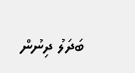ބަދަލު ދިނުން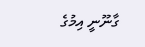ގާނޫނީ އިމުގެ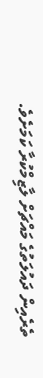ތެރެއިން ދައުލަތުގެ މައްޗަށް ލާޒިމްކުރާ ކަމަށެވެ.